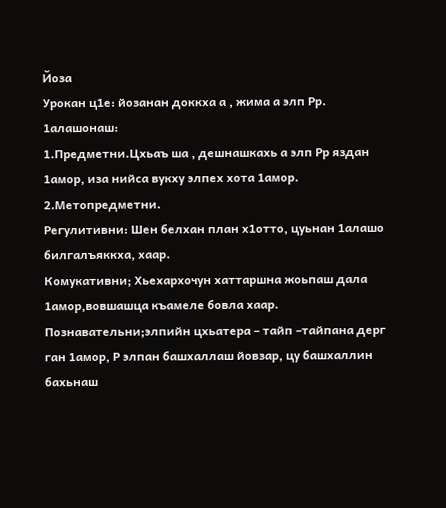Йоза
Урокан ц1е: йозанан доккха а , жима а элп Рр.
1алашонаш:
1.Предметни.Цхьаъ ша , дешнашкахь а элп Рр яздан 1амор, иза нийса вукху элпех хота 1амор.
2.Метопредметни.
Регулитивни: Шен белхан план х1отто, цуьнан 1алашо билгалъяккха, хаар.
Комукативни; Хьехархочун хаттаршна жоьпаш дала 1амор,вовшашца къамеле бовла хаар.
Познавательни;элпийн цхьатера – тайп –тайпана дерг ган 1амор, Р элпан башхаллаш йовзар, цу башхаллин бахьнаш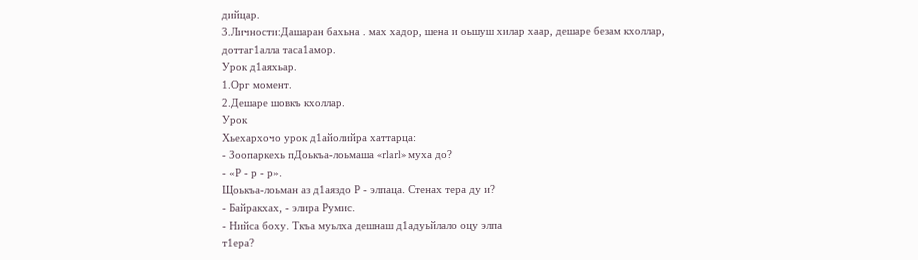дийцар.
3.Личности:Дашаран бахьна . мах хадор, шена и оьшуш хилар хаар, дешаре безам кхоллар, доттаг1алла таса1амор.
Урок д1аяхьар.
1.Орг момент.
2.Дешаре шовкъ кхоллар.
Урок
Хьехархочо урок д1айолийра хаттарца:
- Зоопаркехь пДоькъа-лоьмаша «rlarl» муха до?
- «Р - р - р».
Щоькъа-лоьман аз д1аяздо Р - элпаца. Стенах тера ду и?
- Байракхах, - элира Румис.
- Нийса боху. Ткъа муьлха дешнаш д1адуьйлало оцу элпа
т1ера?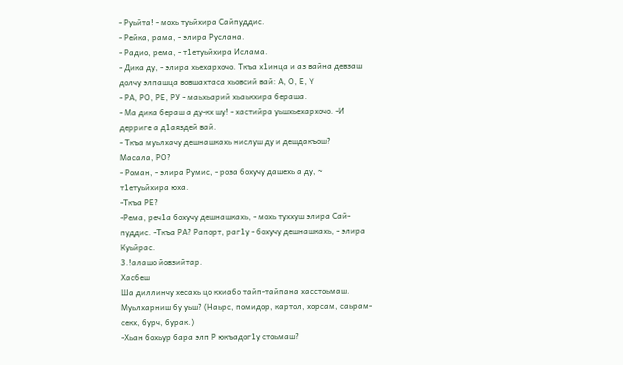- Руьйта! - мохь туьйхира Сайпуддис.
- Рейка, рама, - элира Руслана.
- Радио, рема, - т1етуьйхира Ислама.
- Дика ду, - элира хьехархочо. Ткъа х1инца и аз вайна девзаш
долчу элпашца вовшахтаса хьовсий вай: А, О, Е, Y
- РА, РО, РЕ, РУ - маьхьарий хьаькхира бераша.
- Ма дика бераш а ду-кх шу! - хастийра уьшхьехархочо. -И
дерриге а д1аяздей вай.
- Ткъа муьлхачу дешнашкахь нислуш ду и дешдакъош?
Масала, РО?
- Роман, - элира Румис, - роза бохучу дашехь а ду, ~
т1етуьйхира юха.
-Ткъа РЕ?
-Рема, реч1а бохучу дешнашкахь, - мохь туххуш элира Сай-
пуддис. -Ткъа РА? Рапорт, paг1у - бохучу дешнашкахь, - элира
Куьйрас.
3.!алашо йовзийтар.
Хасбеш
Ша диллинчу хесахь цо кхиабо тайп-тайпана хасстоьмаш.
Муьлхарниш бу уьш? (Наьрс, помидор, картол, хорсам, саьрам-
секх, бурч, бурак.)
-Хьан бохьур бара элп Р юкъадог1у стоьмаш?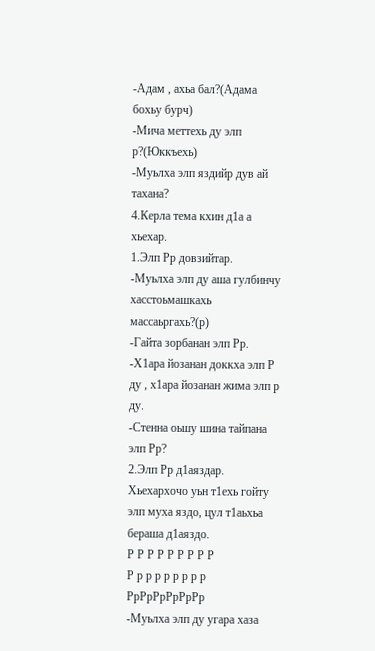-Адам , ахьа бал?(Адама бохьу бурч)
-Мича меттехь ду элп р?(Юккъехь)
-Муьлха элп яздийр дув ай тахана?
4.Керла тема кхин д1а а хьехар.
1.Элп Рр довзийтар.
-Муьлха элп ду аша гулбинчу хасстоьмашкахь массаьргахь?(р)
-Гайта зорбанан элп Рр.
-Х1ара йозанан доккха элп Р ду , х1ара йозанан жима элп р ду.
-Стенна оьшу шина тайпана элп Рр?
2.Элп Рр д1аяздар.
Хьехархочо уьн т1ехь гойту элп муха яздо, цул т1аьхьа бераша д1аяздо.
Р Р Р Р Р Р Р Р Р
Р р р р р р р р р
РрРрРрРрРрРр
-Муьлха элп ду угара хаза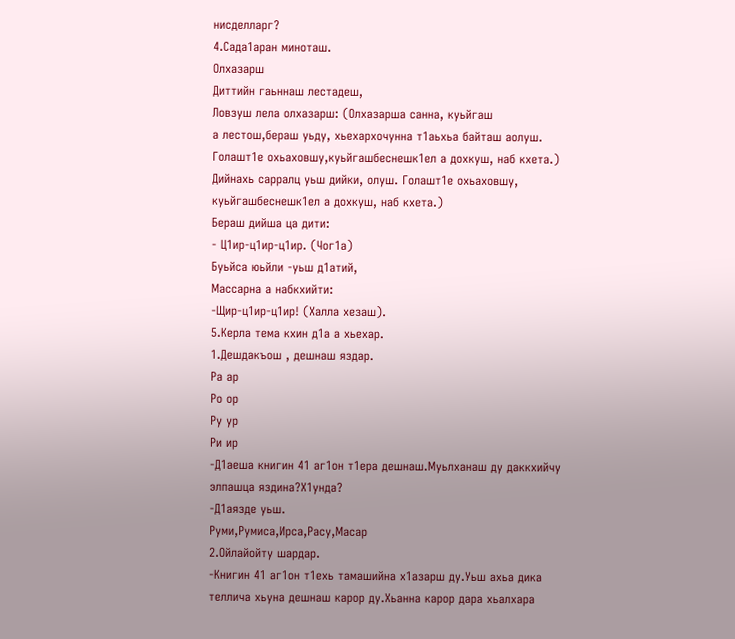нисделларг?
4.Сада1аран миноташ.
Олхазарш
Диттийн гаьннаш лестадеш,
Ловзуш лела олхазарш: (Олхазарша санна, куьйгаш
а лестош,бераш уьду, хьехархочунна т1аьхьа байташ аолуш. Голашт1е охьаховшу,куьйгашбеснешк1ел а дохкуш, наб кхета.)
Дийнахь сарралц уьш дийки, олуш. Голашт1е охьаховшу,
куьйгашбеснешк1ел а дохкуш, наб кхета.)
Бераш дийша ца дити:
- Ц1ир-ц1ир-ц1ир. (Чог1а)
Буьйса юьйли -уьш д1атий,
Массарна а набкхийти:
-Щир-ц1ир-ц1ир! (Халла хезаш).
5.Керла тема кхин д1а а хьехар.
1.Дешдакъош , дешнаш яздар.
Ра ар
Ро ор
Ру ур
Ри ир
-Д1аеша книгин 41 аг1он т1ера дешнаш.Муьлханаш ду даккхийчу элпашца яздина?Х1унда?
-Д1аязде уьш.
Руми,Румиса,Ирса,Расу,Масар
2.Ойлайойту шардар.
-Книгин 41 аг1он т1ехь тамашийна х1азарш ду.Уьш ахьа дика теллича хьуна дешнаш карор ду.Хьанна карор дара хьалхара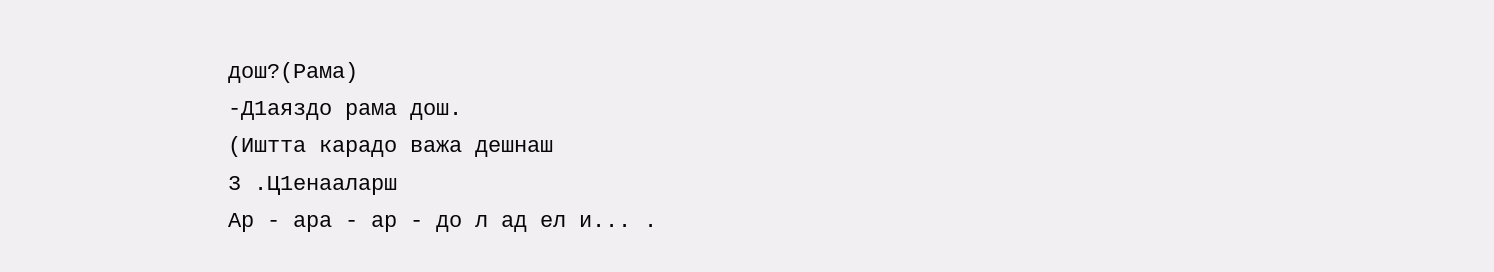дош?(Рама)
-Д1аяздо рама дош.
(Иштта карадо важа дешнаш
3 .Ц1енааларш
Ар - ара - ар - до л ад ел и... .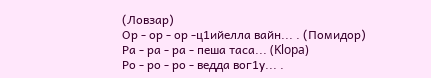(Ловзар)
Ор - ор - ор -ц1ийелла вайн... . (Помидор)
Ра - ра - ра - пеша таса... (Klopa)
Ро - ро - ро - ведда вог1у... .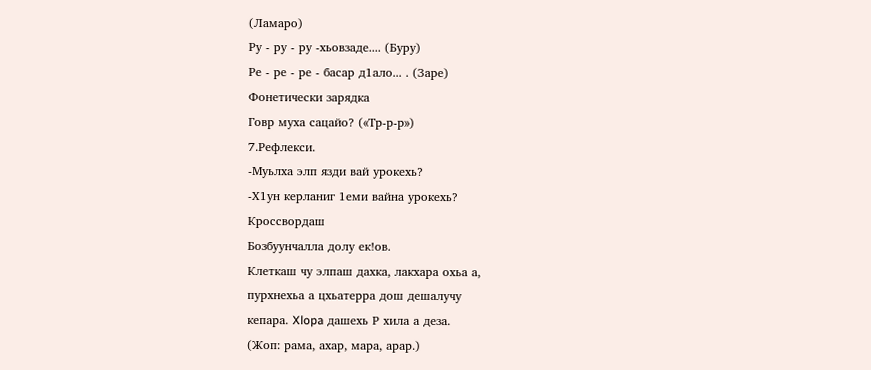(Ламаро)
Ру - ру - ру -хьовзаде.... (Буру)
Ре - ре - ре - басар д1ало... . (Заре)
Фонетически зарядка
Говр муха сацайо? («Тр-р-р»)
7.Рефлекси.
-Муьлха элп язди вай урокехь?
-Х1ун керланиг 1еми вайна урокехь?
Кроссвордаш
Бозбуунчалла долу ек!ов.
Клеткаш чу элпаш дахка, лакхара охьа а,
пурхнехьа а цхьатерра дош дешалучу
кепара. Xlopa дашехь Р хила а деза.
(Жоп: рама, ахар, мара, арар.)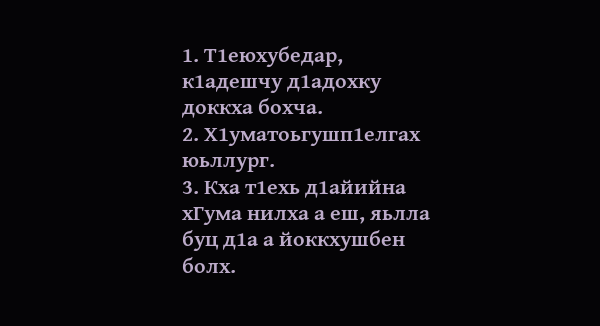1. Т1еюхубедар, к1адешчу д1адохку
доккха бохча.
2. Х1уматоьгушп1елгах юьллург.
3. Кха т1ехь д1айийна хГума нилха а еш, яьлла
буц д1а а йоккхушбен болх.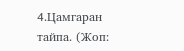4.Цамгаран тайпа. (Жоп: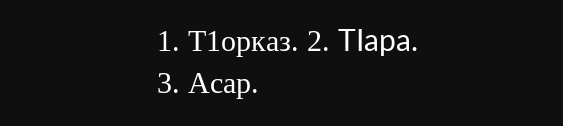1. Т1орказ. 2. TIapa.
3. Асар.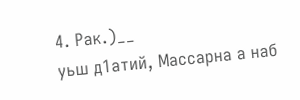4. Рак.)__
уьш д1атий, Массарна а наб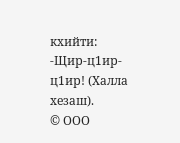кхийти: -Щир-ц1ир-ц1ир! (Халла
хезаш).
© ООО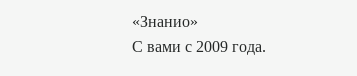«Знанио»
С вами с 2009 года.